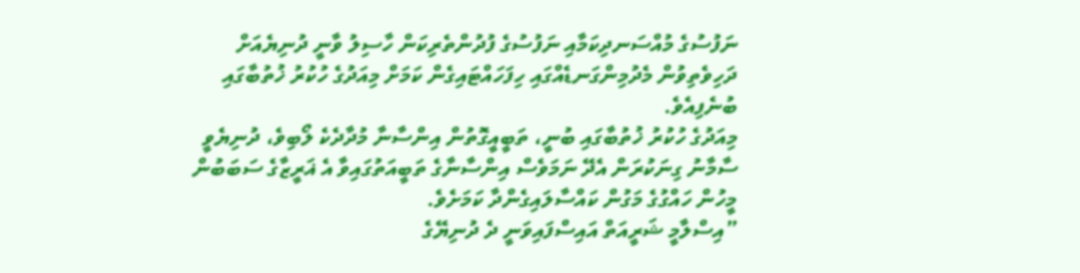ނަފުސުގެ މުއްސަނދިކަމާއި ނަފުސުގެ ފުދުންތެރިކަން ހާސިލު ވާނީ ދުނިޔެއަށް ދަހިވެތިވުން މެދުމިންގަނޑެއްގައި ހިފަހައްޓައިގެން ކަމަށް މިއަދުގެ ހުކުރު ޚުތުބާގައި ބުނެފިއެވެ.
މިއަދުގެ ހުކުރު ޚުތުބާގައި ބުނީ، ތަބީއީގޮތުން އިންސާނާ މުދާދެކެ ލޯބިވެ، ދުނިޔެވީ ސާމާނު ގިނަކުރަން އެދޭ ނަމަވެސް އިންސާނާގެ ތަބީއަތުގައިވާ އެ ޣަރީޒާގެ ސަބަބުން މީހުން ހައްގުގެ މަގުން ކައްސާލައިގެންދާ ކަމަށެވެ.
”އިސްލާމީ ޝަރީއަތް އައިސްފައިވަނީ ދެ ދުނިޔޭގެ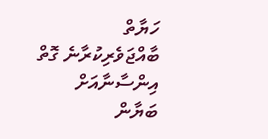ހަޔާތް ބާއްޖަވެރިކުރާނެ ގޮތް އިންސާނާއަށް ބަޔާން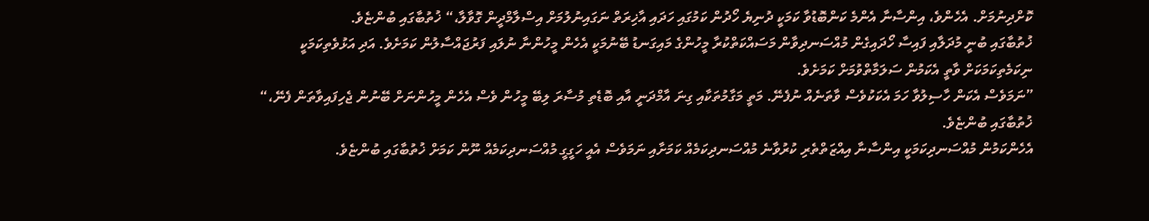ކޮށްދިނުމަށް. އެހެންވެ، އިންސާނާ އެންމެ ކަންބޮޑުވާ ކަމަކީ ދުނިޔެ ހޯދުން ކަމުގައި ހަދައި އާޚިރަތް ނަގައިނުލުމަށް އިސްލާމްދީން ގޮވާލާ،“ ޚުތުބާގައި ބުންޏެވެ.
ޚުތުބާގައި ބުނީ މުދަލާއި ފައިސާ ހޯދައިގެން މުއްސަނދިވާން މަސައްކަތްކުރާ މީހުންގެ މައިގަނޑު ބޭނުމަކީ އެހެން މީހުންނާ ނުލައި ފަރުޖައްސާލުން ކަމަށެވެ. އަދި އަޅުވެތިކަމަކީ ނިކަމެތިކަމަކަށް ވާތީ އެކަމުން ސަލަމާތްވުމަށް ކަމަށެވެ.
”ނަމަވެސް އެކަން ހާސިލުވާ ހަމަ އެކަކުވެސް ވާތަނެއް ނުފެނޭ. މަތީ މަގާމުތަކާއި ގިނަ އާމްދަނީ އާއި ބޮޑެތި މުސާރަ ލިބޭ މީހުން ވެސް އެހެން މީހުންނަށް ބޭނުން ޖެހިފައިވާތަން ފެނޭ،“ ޚުތުބާގައި ބުންޏެވެ.
އެހެންކަމުން މުއްސަނދިކަމަކީ އިންސާނާ އިއްޒަތްތެރި ކުރުވާނެ މުއްސަނދިކަމެއް ކަމަށާއި ނަމަވެސް އެއީ ހަގީގީ މުއްސަނދިކަމެއް ނޫން ކަމަށް ޚުތުބާގައި ބުންޏެވެ.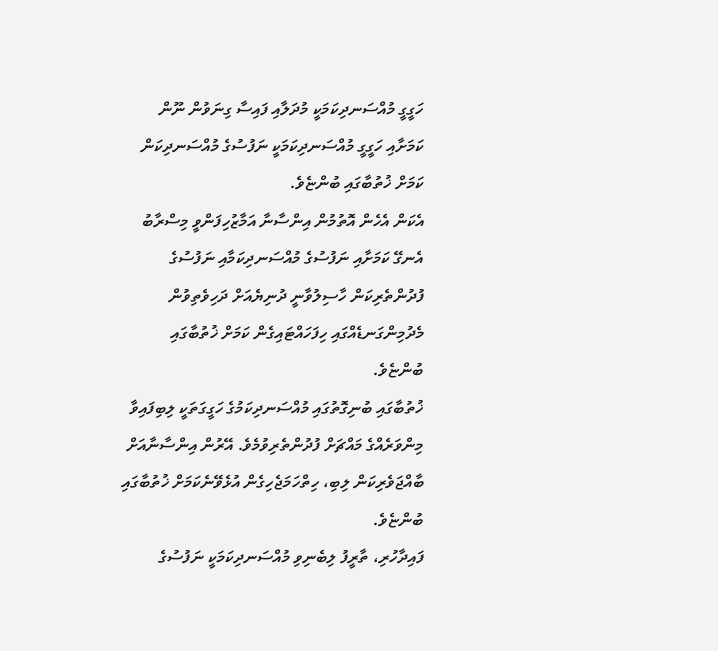ހަގީގީ މުއްސަނދިކަމަކީ މުދަލާއި ފައިސާ ގިނަވުން ނޫން ކަމަށާއި ހަގީގީ މުއްސަނދިކަމަކީ ނަފުސުގެ މުއްސަނދިކަން ކަމަށް ޚުތުބާގައި ބުންޏެވެ.
އެކަން އެހެން އޮތުމުން އިންސާނާ އަމާޒުހިފަންވީ މިސްރާބު އެނގޭ ކަމަށާއި ނަފުސުގެ މުއްސަނދިކަމާއި ނަފުސުގެ ފުދުންތެރިކަން ހާސިލުވާނީ ދުނިޔެއަށް ދަހިވެތިވުން މެދުމިންގަނޑެއްގައި ހިފަހައްޓައިގެން ކަމަށް ޚުތުބާގައި ބުންޏެވެ.
ޚުތުބާގައި ބުނިގޮތުގައި މުއްސަނދިކަމުގެ ހަގީގަތަކީ ލިބިފައިވާ މިންވަރެއްގެ މައްޗަށް ފުދުންތެރިވުމެވެ. އޭރުން އިންސާނާއަށް ބާއްޖަވެރިކަން ލިބި، ހިތްހަމަޖެހިގެން އުޅެވޭނެކަމަށް ޚުތުބާގައި ބުންޏެވެ.
ފައިދާހުރި، ތާރީފު ލިބެނިވި މުއްސަނދިކަމަކީ ނަފުސުގެ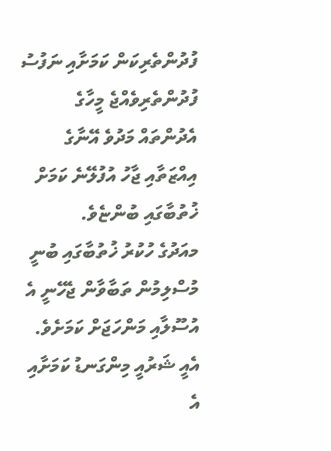ފުދުންތެރިކަން ކަމަށާއި ނަފުސު ފުދުންތެރިވެއްޖެ މީހާގެ އެދުންތައް މަދުވެ އޭނާގެ އިއްޒަތާއި ޖާހު އުފުލޭނެ ކަމަށް ޚުތުބާގައި ބުންޏެވެ.
މއަދުގެ ހުކުރު ޚުތުބާގައި ބުނީ މުސްލިމުން ތަބާވާން ޖެހޭނީ އެ އުސޫލާއި މަންހަޖަށް ކަމަށެވެ. އެއީ ޝަރުއީ މިންގަނޑު ކަމަށާއި އެ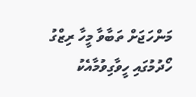މަންހަޖަށް ތަބާވާ މީހާ ރިޒްގު ހޯދުމުގައި ހީވާގިވުމާއެކު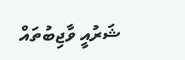ޝަރުއީ ވާޖިބުތައް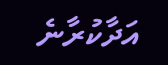އަދާކުރާނެ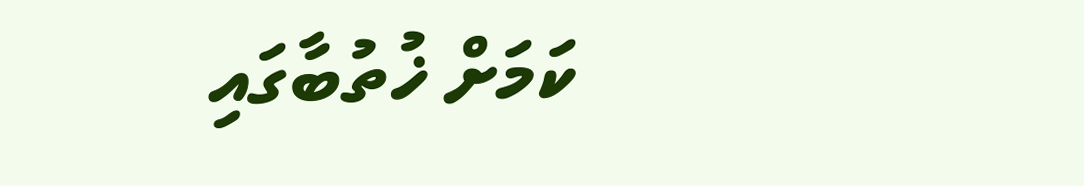ކަމަށް ޚުތުބާގައި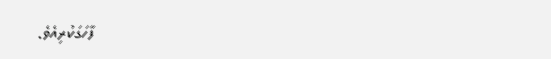ފާހަގަކުރިއެވެ.